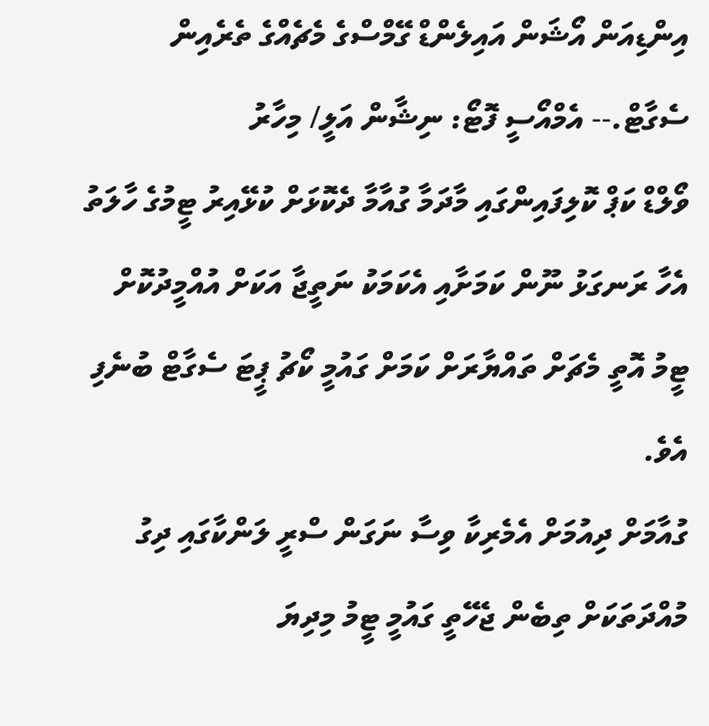އިންޑިއަން އޯޝަން އައިލެންޑް ގޭމްސްގެ މެޗެއްގެ ތެރެއިން ސެގާޓް.-- އެމްއޯސީ ފޮޓޯ: ނިޝާން އަލީ/ މިހާރު
ވޯލްޑް ކަޕް ކޮލިފައިންގައި މާދަމާ ގުއާމާ ދެކޮޅަށް ކުޅޭއިރު ޓީމުގެ ހާލަތު އެހާ ރަނގަޅު ނޫން ކަމަށާއި އެކަމަކު ނަތީޖާ އަކަށް އުއްމީދުކޮށް ޓީމު އޮތީ މެޗަށް ތައްޔާރަށް ކަމަށް ގައުމީ ކޯޗު ޕީޓަ ސެގާޓް ބުނެފި އެވެ.
ގުއާމަށް ދިއުމަށް އެމެރިކާ ވިސާ ނަގަން ސްރީ ލަންކާގައި ދިގު މުއްދަތަކަށް ތިބެން ޖެހޭތީ ގައުމީ ޓީމު މިދިޔަ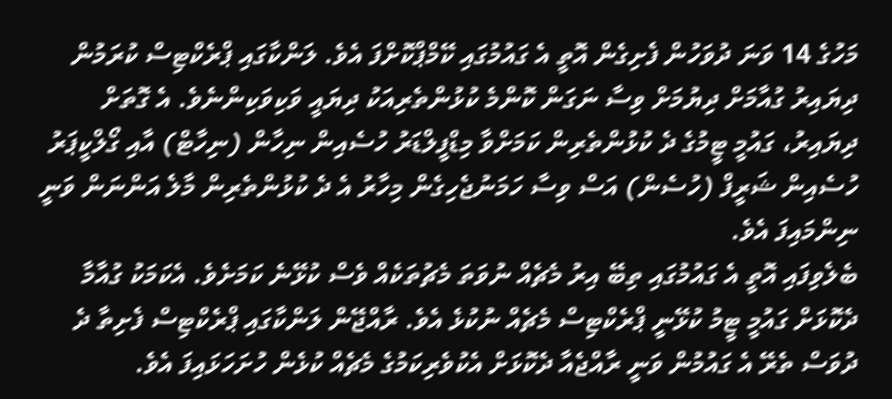މަހުގެ 14 ވަނަ ދުވަހުން ފެށިގެން އޮތީ އެ ގައުމުގައި ކޭމްޕްކޮށްފަ އެވެ. ލަންކާގައި ޕްރެކްޓިސް ކުރަމުން ދިޔައިރު ގުއާމަށް ދިޔުމަށް ވިސާ ނަގަން ކޮންމެ ކުޅުންތެރިއަކު ދިޔައީ ވަކިވަކިންނެވެ. އެ ގޮތަށް ދިޔައިރު، ގައުމީ ޓީމުގެ ދެ ކުޅުންތެރިން ކަމަށްވާ މިޑްފީލްޑަރު ހުސެއިން ނިހާން (ނިހާޓް) އާއި ގޯލްކީޕަރު ހުސެއިން ޝަރީފް (ހުސެން) އަސް ވިސާ ހަމަނުޖެހިގެން މިހާރު އެ ދެ ކުޅުންތެރިން މާލެ އަންނަން ވަނީ ނިންމައިފަ އެވެ.
ބެލެވިފައި އޮތީ އެ ގައުމުގައި ތިބޭ އިރު މެޗެއް ނުވަތަ މެޗުތަކެއް ވެސް ކުޅޭނެ ކަމަށެވެ. އެކަމަކު ގުއާމާ ދެކޮޅަށް ގައުމީ ޓީމު ކުޅޭނީ ޕްރެކްޓިސް މެޗެއް ނުކުޅެ އެވެ. ރާއްޖޭން ލަންކާގައި ޕްރެކްޓިސް ފެށިތާ ދެ ދުވަސް ތެރޭ އެ ގައުމުން ވަނީ ރާއްޖެއާ ދެކޮޅަށް އެކުވެރިކަމުގެ މެޗެއް ކުޅެން ހުށަހަޅައިފަ އެވެ.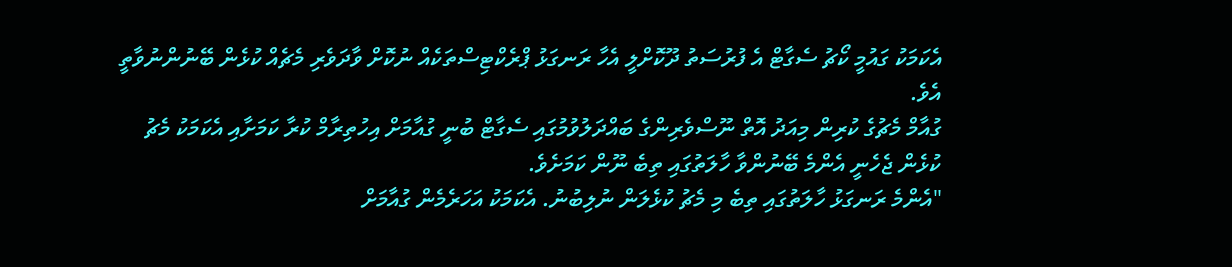އެކަމަކު ގައުމީ ކޯޗު ސެގާޓް އެ ފުރުސަތު ދޫކޮށްލީ އެހާ ރަނގަޅު ޕްރެކްޓިސްތަކެއް ނުކޮށް ވާދަވެރި މެޗެއް ކުޅެން ބޭނުންނުވާތީ އެވެ.
ގުއާމް މެޗުގެ ކުރިން މިއަދު އޮތް ނޫސްވެރިންގެ ބައްދަލުވުމުގައި ސެގާޓް ބުނީ ގުއާމަށް އިހުތިރާމް ކުރާ ކަމަށާއި އެކަމަކު މެޗު ކުޅެން ޖެހެނީ އެންމެ ބޭނުންވާ ހާލަތުގައި ތިބެ ނޫން ކަމަށެވެ.
"އެންމެ ރަނގަޅު ހާލަތުގައި ތިބެ މި މެޗު ކުޅެލަން ނުލިބުނު. އެކަމަކު އަހަރެމެން ގުއާމަށް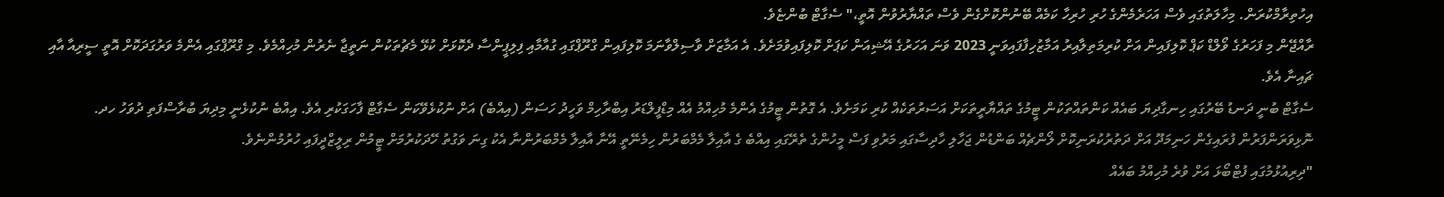އިހުތިރާމްކުރަން. މިހާލަތުގައި ވެސް އަހަރެމެންގެ ހުރި ހުރިހާ ކަމެއް ބޭނުންކޮށްގެން ވެސް ތައްޔާރުވުން އޮތީ،" ސެގާޓް ބުންޏެވެ.
ރާއްޖޭން މި ފަހަރުގެ ވޯލްޑް ކަޕް ކޮލިފައިން އަށް ކުރިމަތިލާއިރު އަމާޒުހިފާފައިވަނީ 2023 ވަނަ އަހަރުގެ އޭޝިއަން ކަޕަށް ކޮލިފައިވުމަށެވެ. އެ އަމާޒަށް ވާސިލްވާނަމަ ކޮލިފައިން ގްރޫޕްގައި ގުއާމާއި ފިލިޕީންސާ ދެކޮޅަށް ކުޅޭ މެޗުތަކުން ނަތީޖާ ނެރުން މުހިއްމެވެ. މި ގްރޫޕްގައި އެންމެ ވަރުގަދަކޮށް އޮތީ ސީރިއާ އާއި ޗައިނާ އެވެ.
ސެގާޓް ބުނީ ދަނޑު ބޭރުގައި ހިނގާދިޔަ ބައެއް ކަންތައްތަކުން ޓީމުގެ ތައްޔާރީތަކަށް އަސަރުތަކެއް ކުރި ކަމަށެވެ. އެ ގޮތުން ޓީމުގެ އެންމެ މުހިއްމު އެއް މިޑްފީލްޑަރު އިބްރާހިމް ވަހީދު ހަސަން (އިއްބެ) އަށް ނުކުޅެވޭކަން ސެގާޓް ފާހަގަކުރި އެވެ. އިއްބެ ނުކުޅެނީ މިދިޔަ ބުރާސްފަތި ދުވަހު ހދ. ނޮޅިވަރަންފަރުން ފުރައިގެން ހަނިމަދޫ އަށް ދަތުރުކުރަނިކޮށް ލޯންޗެއް ބަންޑުން ޖަހާލި ހާދިސާގައި މަރުވި ފަސް މީހުންގެ ތެރޭގައި އިއްބެ ގެ އާއިލާ މެމްބަރުން ހިމެނޭތީ އޭނާ އާއިލާ މެމްބަރުންނާ އެކު ގިނަ ވަގުތު ހޭދަކުރުމަށް ޓީމުން ރިލީޒްދީފައި ހުރުމުންނެވެ.
"ދިރިއުޅުމުގައި ފުޓްބޯޅަ އަށް ވުރެ މުހިއްމު ބައެއް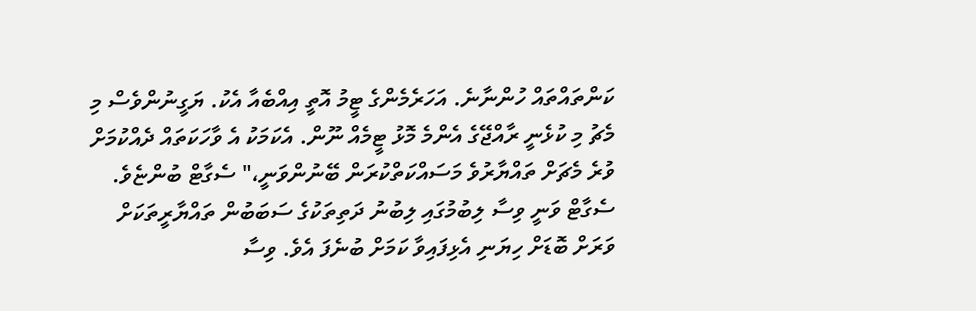ކަންތައްތައް ހުންނާނެ. އަހަރެމެންގެ ޓީމު އޮތީ އިއްބެއާ އެކު. ޔަގީނުންވެސް މި މެޗު މި ކުޅެނީ ރާއްޖޭގެ އެންމެ މޮޅު ޓީމެއް ނޫން. އެކަމަކު އެ ވާހަކަތައް ދެއްކުމަށް ވުރެ މެޗަށް ތައްޔާރުވެ މަސައްކަތްކުރަން ބޭނުންވަނީ،" ސެގާޓް ބުންޏެވެ.
ސެގާޓް ވަނީ ވިސާ ލިބުމުގައި ލިބުނު ދަތިތަކުގެ ސަބަބުން ތައްޔާރީތަކަށް ވަރަށް ބޮޑަށް ހިޔަނި އެޅިފައިވާ ކަމަށް ބުނެފަ އެވެ. ވިސާ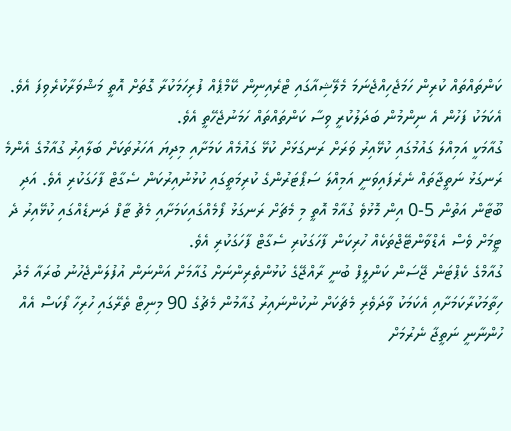ކަންތައްތައް ކުރިން ހަމަޖެހިއްޖެނަމަ މެލޭޝިއާގައި ޓްރެއިނިން ކޭމްޕެއް ފުރިހަމަކުރާ ގޮތަށް އޮތީ މަޝްވަރާކުރެވިފަ އެވެ. އެކަމަކު ފަހުން އެ ނިންމުން ބަދަލުކުރީ ވިސާ ކަންތައްތައް ހަމަނުޖެހޭތީ އެވެ.
ގުއާމަކީ އަމިއްލަ ގައުމުގައި ކުޅޭއިރު ވަރަށް ރަނގަޅަށް ކުޅޭ ގައުމެއް ކަމަށާއި މިދިޔަ އަހަރުތަކަށް ބަލާއިރު ގުއާމުގެ އެންމެ ރަނގަޅު ނަތީޖާތައް ނެރެފައިވަނީ އަމިއްލަ ސަޕޯޓަރުންގެ ކުރިމަތީގައި ކުޅުނުއިރުކަން ސެގާޓް ފާހަގަކުރި އެވެ. އަދި ބޫޓާން އަތުން 5-0 އިން މޮޅުވެ ގުއާމް އޮތީ މި މެޗަށް ރަނގަޅު ފޯމެއްގައިކަމަށާއި މެޗު ޓާފް ދަނޑެއްގައި ކުޅޭއިރު ދެ ޓީމަށް ވެސް އެޑްވާންޓޭޖްތަކެއް ހުރިކަން ފާހަގަކުރި ސެގާޓް ފާހަގަކުރި އެވެ.
ގުއާމްގެ ކެޕްޓަން ޖޭސަން ކަންލީފް ބުނީ ރާއްޖޭގެ ކުޅުންތެރިންނަށް ގުއާމަށް އަންނަން އުފުލަންޖެހުނު ބުރައާ މެދު ހިތާމަކުރާކަމަށާއި އެކަމަކު ވާދަވެރި މެޗަކަށް ނުކުންނައިރު ގުއާމުން މެޗުގެ 90 މިނިޓް ތެރޭގައި ހުރިހާ ފޯކަސް އެއް ހުންނާނީ ނަތީޖާ ނެރުމަށް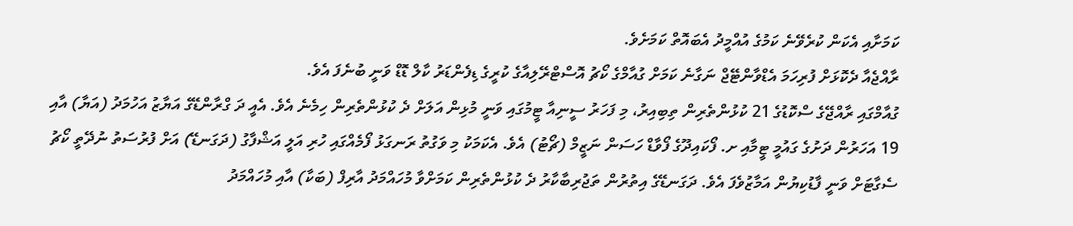ކަމަށާއި އެކަން ކުރެވޭނެ ކަމުގެ އުއްމީދު އެބައޮތް ކަމަށެވެ.
ރާއްޖެއާ ދެކޮޅަށް ފުރިހަމަ އެޑްވާންޓޭޖް ނަގާނެ ކަމަށް ގުއާމްގެ ކޯޗު އޮސްޓްރޭލިއާގެ ކުރީގެ ޑިފެންޑަރު ކާލް ޑޮޑް ވަނީ ބުނެފަ އެވެ.
ގުއާމްގައި ރާއްޖޭގެ ސްކޮޑުގެ 21 ކުޅުންތެރިން ތިބިއިރު، މި ފަހަރު ސީނިއާ ޓީމުގައި ވަނީ މުޅިން އަލަށް ދެ ކުޅުންތެރިން ހިމެނެ އެވެ. އެއީ ދަ ގްރާންޑޭގެ އަޔާޒު އަހުމަދު (އަޔާ) އާއި 19 އަހަރުން ދަށުގެ ގައުމީ ޓީމާއި ށ. ފޯކައިދޫގެ ފޯވާޑް ހަސަން ނަޒީމް (ޗޯޓު) އެވެ. އެކަމަކު މި ވަގުތު ރަނގަޅު ފޯމެއްގައި ހުރި އަލީ އަޝްފާގު (ދަގަނޑޭ) އަށް ފުރުސަތު ނުދޭތީ ކޯޗު ސެގާޓަށް ވަނީ ފާޑުކިޔުން އަމާޒުވެފަ އެވެ. ދަގަނޑޭގެ އިތުރުން ތަޖުރިބާކާރު ދެ ކުޅުންތެރިން ކަމަށްވާ މުހައްމަދު އާރިފް (ބަކާ) އާއި މުހައްމަދު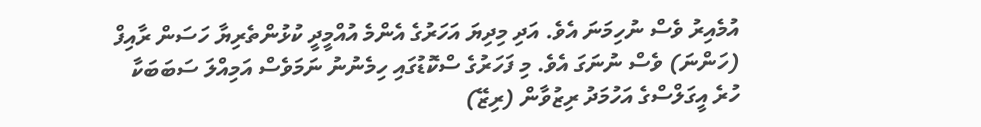އުމެއިރު ވެސް ނުހިމަނަ އެވެ. އަދި މިދިޔަ އަހަރުގެ އެންމެ އުއްމީދީ ކުޅުންތެރިޔާ ހަސަން ރާއިފް (ހަންނަ) ވެސް ނުނަގަ އެވެ. މި ފަހަރުގެ ސްކޮޑުގައި ހިމެނުނު ނަމަވެސް އަމިއްލަ ސަބަބަކާ ހުރެ އީގަލްސްގެ އަހުމަދު ރިޒުވާން (ރިޒޭ)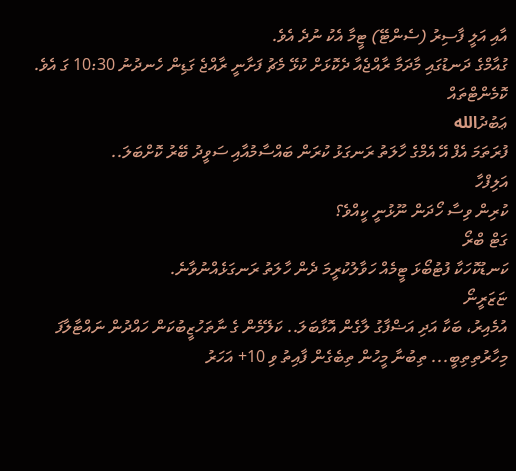އާއި އަލީ ފާސިރު (ސެންޓޭ) ޓީމާ އެކު ނުދެ އެވެ.
ގުއާމްގެ ދަނޑުގައި މާދަމާ ރާއްޖެއާ ދެކޮޅަށް ކުޅޭ މެޗު ފަށާނީ ރާއްޖެ ގަޑިން ހެނދުނު 10:30 ގަ އެވެ.
ކޮމެންޓްތައް
ޢަބުދުالله
ފުރަތަމަ އެފް އޭ އެމްގެ ހާލަތު ރަނގަޅު ކުރަން ބައްސާމުއާއި ސަވީދު ބޭރު ކޮށްބަލަ..
އަލިފްހާ
ކުރިން ވިސާ ހޯދަން ނޫޅުނީ ކީއްވެ؟
ގަޓް ބްރޯ
ކަނޑުކޮހަކާ ފުޓުބޯޅަ ޓީމެއް ހަވާލުކުރީމަ ދެން ހާލަތު ރަނގަޅެއްނުވާނެ.
ޏަޒަރީނޯ
އުމެއިރު، ބަކާ އަދި އަޟްފާގު ލާގެން އޮޅާބަލަ.. ކަލޭމެން ގެ ނާތަހުޒީބުކަން ހައްދުން ނައްޓާލާފަ މިހާރުތިތިބީ... ތިބުނާ މީހުން ތިބެގެން ފާއިތު ވި 10+ އަހަރު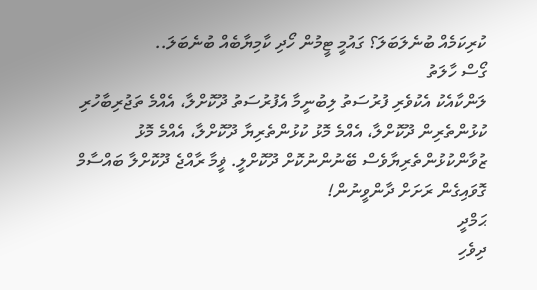ކުރިކަމެއް ބުނެލަބަލަ؟ ގައުމީ ޓީމުން ހޯދި ކާމިޔާބެއް ބުނެބަލަ..
ގޯސް ހާލަތު
ލަންކާއެކު އެކުވެރި ފުރުސަތު ލިބުނީމާ އެފުރުސަތު ދޫކޮށްލާ، އެއްމެ ތަޖުރިބާހުރި ކުޅުންތެރިން ދޫކޮށްލާ، އެއްމެ މޮޅު ކުޅުންތެރިޔާ ދޫކޮށްލާ، އެއްމެ މޮޅު ޒުވާންކުޅުންތެރިޔާވެސް ބޭނުންނުކޮށް ދޫކޮށްލީ. ޥީމާ ރާއްޖެ ދޫކޮށްލާ ބައްސާމް ގޮވައިގެން ރަށަށް ދާންވީނުން!
ޙަމްދީ
ދިވެހި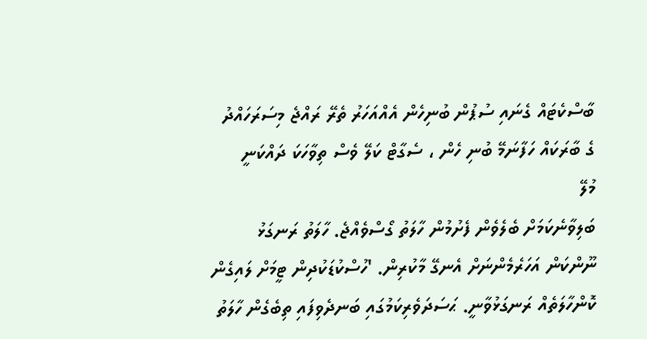ބާސްކެޓައް ގެނައި ސުޕުން ބުނިހެން އެއްއަހަރު ތެރޭ ރައްޖެ މިސަރަހައްދު ގެ ބާރަކައް ހަފާނަމޭ ބުނި ހެން ، ސެގާޓް ކަލޭ ވެސް ތިވާހަކަ ދައްކަނީ
މުލޭ
ބަލިވާނެކަމަށް ބެލެވެން ފެށުމުން ހާލަތު ގޯސްވެއްޖެ. ހާލަތު ރަނގަޅު ނޫންކަން އަހަރެމެންނަށް އެނގޭ މާކުރިން. 'ހުސްކުޑަކުދިން ޓީމަށް ލައިގެން ކޮންހާލަތެއް ރަނގަޅުވާނީ. ޙަސަދަވެރިކަމުގައި ބަނދެވިފައި ތިބެގެން ހާލަތު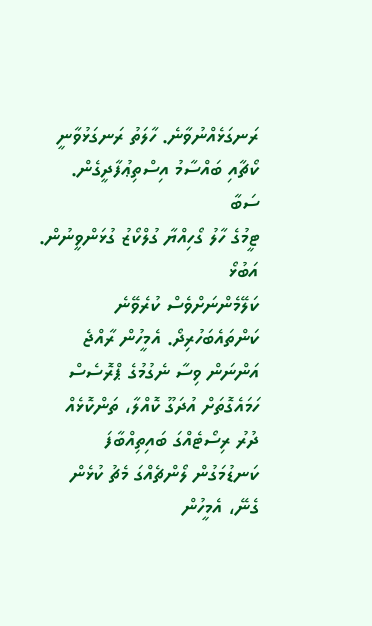ރަނގަޅެއްނުވާނެ. ހާލަތު ރަނގަޅުވާނީ ކޯޗާއި ބައްސާމު އިސްތިޢުފާދީގެން.
ސަބާ
ޓީމުގެ ހާލު ގޯހިއްޔާ ގުލްކޯޒު ގުޅަންވީނުން.
އަބުޅޯ
ކަލޭމެންނަށްވެސް ކުރެވޭނެ ކަންތައެބަހުރިދޯ. އެމީހުން ރާއްޖެ އަންނަން ވިސާ ނެގުމުގެ ޕްރޮސެސް ހަމައެގޮތަށް އުދަގޫ ކޮއްލާ، ތަންކޮޅެއް ދުރު ރިސޯޓެއްގަ ބައިތިއްބާފަ ކަނޑުމަގުން ލޯންޗެއްގަ މެޗު ކުޅެން ގެނޭ، އެމީހުން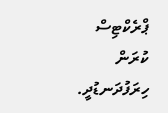ޕްރެކްޓިސް ކުރަން ހިރަފުދަނޑުދީ.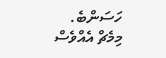ހަސަންބެ.
މިމެޗް އެއްވެސް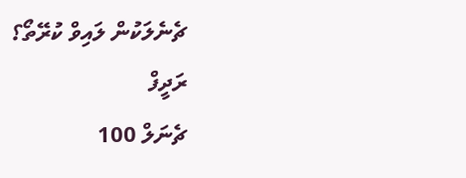ޗެނެލަކުން ލައިވް ކުރޭތޯ؟
ރަދީފް
ޗެނަލް 100